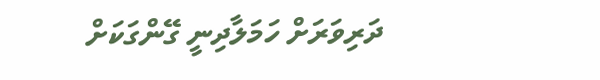ދަރިވަރަށް ހަމަލާދިނީ ގޭންގަކަށް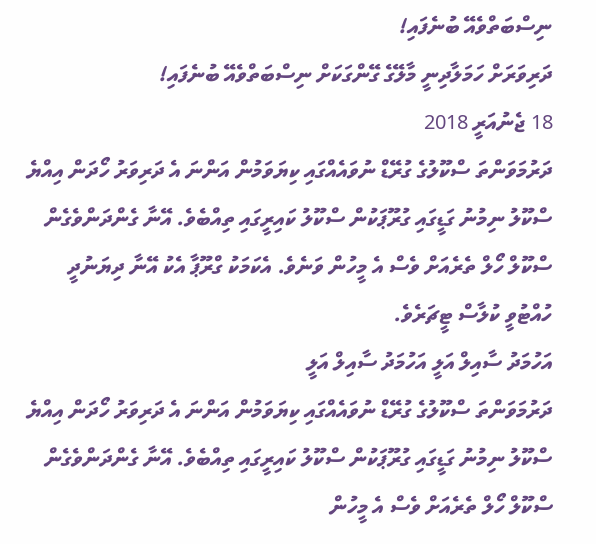ނިސްބަތްވެއޭ ބުނެފައި!
ދަރިވަރަށް ހަމަލާދިނީ މާލޭގެ ގޭންގަކަށް ނިސްބަތްވެއޭ ބުނެފައި!
18 ޖެނުއަރީ 2018
ދަރުމަވަންތަ ސްކޫލުގެ ގުރޭޑް ނުވައެއްގައި ކިޔަވަމުން އަންނަ އެ ދަރިވަރު ހޯދަން އިއްޔެ ސްކޫލު ނިމުނު ގަޑީގައި ގުރޫޕަކުން ސްކޫލު ކައިރީގައި ތިއްބެވެ. އޭނާ ގެންދަންވެގެން ސްކޫލް ހޯލް ތެރެއަށް ވެސް އެ މީހުން ވަނެވެ. އެކަމަކު ގްރޫޕާ އެކު އޭނާ ދިޔަނުދީ ހުއްޓުވީ ކުލާސް ޓީޗަރެވެ.
އަހުމަދު ސާއިލް އަލީ އަހުމަދު ސާއިލް އަލީ
ދަރުމަވަންތަ ސްކޫލުގެ ގުރޭޑް ނުވައެއްގައި ކިޔަވަމުން އަންނަ އެ ދަރިވަރު ހޯދަން އިއްޔެ ސްކޫލު ނިމުނު ގަޑީގައި ގުރޫޕަކުން ސްކޫލު ކައިރީގައި ތިއްބެވެ. އޭނާ ގެންދަންވެގެން ސްކޫލް ހޯލް ތެރެއަށް ވެސް އެ މީހުން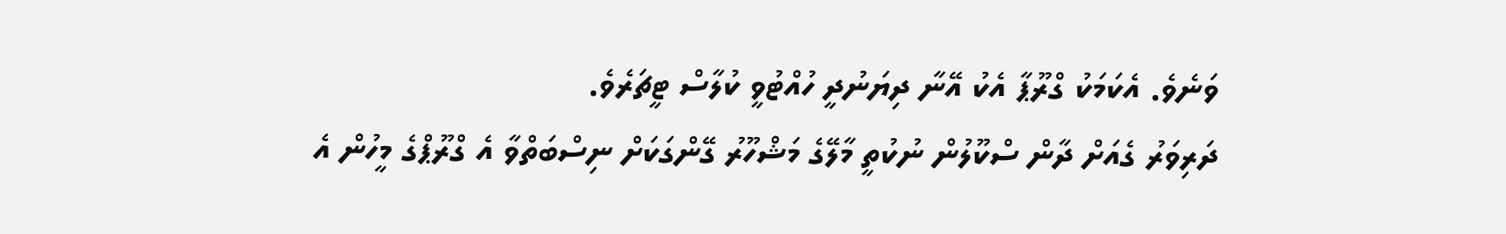ވަނެވެ. އެކަމަކު ގްރޫޕާ އެކު އޭނާ ދިޔަނުދީ ހުއްޓުވީ ކުލާސް ޓީޗަރެވެ.
ދަރިވަރު ގެއަށް ދާން ސްކޫލުން ނުކުތީ މާލޭގެ މަޝްހޫރު ގޭންގަކަށް ނިސްބަތްވާ އެ ގްރޫޕްގެ މީހުން އެ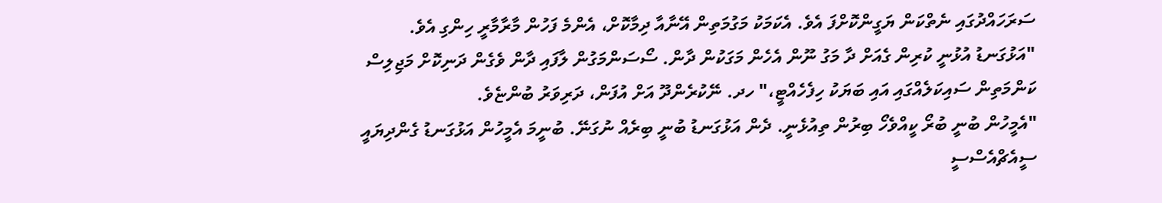ސަރަހައްދުގައި ނެތްކަން ޔަގީންކޮށްފަ އެވެ. އެކަމަކު މަގުމަތިން އޭނާއާ ދިމާކޮށް، އެންމެ ފަހުން މާރާމާރީ ހިންގި އެވެ.
"އަޅުގަނޑު އުޅުނީ ކުރިން ގެއަށް ދާ މަގު ނޫން އެހެން މަގަކުން ދާން. ސޯސަންމަގުން ލާފައި ދާން ވެގެން ދަނިކޮށް މަޖިލިސް ކަންމަތިން ސައިކަލެއްގައި އައި ބަޔަކު ހިފެހެއްޓީ،" ހދ. ނޭކުރެންދޫ އަށް އުފަން، ދަރިވަރު ބުންޏެވެ.
"އެމީހުން ބުނީ ބުރޯ ކީއްވެހޯ ބިރުން ތިއުޅެނީ. ދެން އަޅުގަނޑު ބުނީ ބިރެއް ނުގަނޭ. ބުނީމަ އެމީހުން އަޅުގަނޑު ގެންދިޔައީ ސީއެޗްއެސްސީ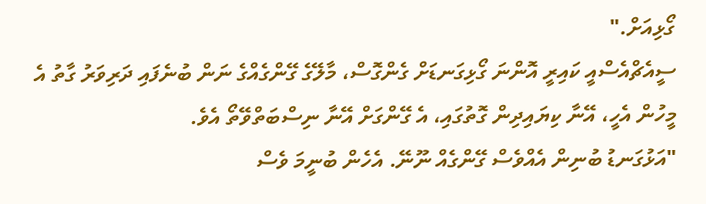ގޯޅިއަށް."
ސީއެޗްއެސްއީ ކައިރީ އޮންނަ ގޯޅިގަނޑަށް ގެންގޮސް، މާލޭގެ ގޭންގެއްގެ ނަން ބުނެފައި ދަރިވަރު ގާތު އެ މީހުން އެހީ، އޭނާ ކިޔައިދިން ގޮތުގައި، އެ ގޭންގަށް އޭނާ ނިސްބަތްވޭތޯ އެވެ.
"އަޅުގަނޑު ބުނިން އެއްވެސް ގޭންގެއް ނޫނޭ. އެހެން ބުނީމަ ވެސް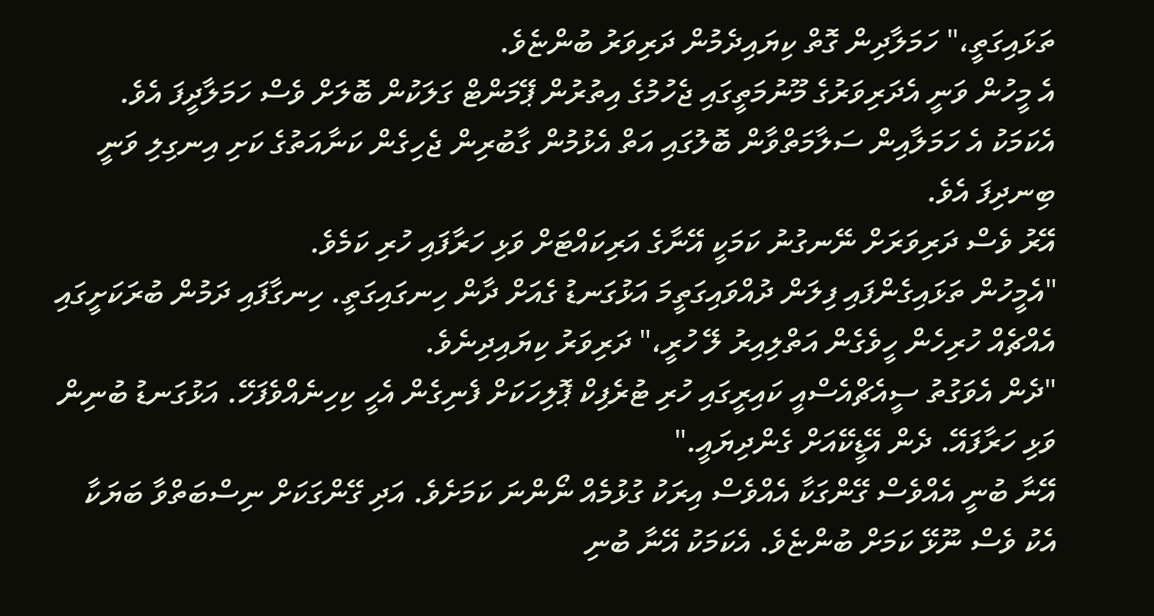ތަޅައިގަތީ،" ހަމަލާދިން ގޮތް ކިޔައިދެމުން ދަރިވަރު ބުންޏެވެ.
އެ މީހުން ވަނީ އެދަރިވަރުގެ މޫނުމަތީގައި ޖެހުމުގެ އިތުރުން ޕޭމަންޓް ގަލަކުން ބޮލަށް ވެސް ހަމަލާދީފަ އެވެ. އެކަމަކު އެ ހަމަލާއިން ސަލާމަތްވާން ބޮލުގައި އަތް އެޅުމުން ގާބުރިން ޖެހިގެން ކަނާއަތުގެ ކަށި އިނގިލި ވަނީ ބިނދިފަ އެވެ.
އޭރު ވެސް ދަރިވަރަށް ނޭނގުނު ކަމަކީ އޭނާގެ އަރިކައްޓަށް ވަޅި ހަރާފައި ހުރި ކަމެވެ.
"އެމީހުން ތަޅައިގެންފައި ފިލަން ދުއްވައިގަތީމަ އަޅުގަނޑު ގެއަށް ދާން ހިނގައިގަތީ. ހިނގާފައި ދަމުން ބުރަކަށީގައި އެއްޗެއް ހުރިހެން ހީވެގެން އަތްލިއިރު ލޭ ހުރީ،" ދަރިވަރު ކިޔައިދިނެވެ.
"ދެން އެވަގުތު ސީއެޗްއެސްއީ ކައިރީގައި ހުރި ޓުރެފިކް ޕޮލިހަކަށް ފެނިގެން އެހީ ކިހިނެއްވެފަހޭ. އަޅުގަނޑު ބުނިން ވަޅި ހަރާފައޭ. ދެން އޭޑީކޭއަށް ގެންދިޔައީ."
އޭނާ ބުނީ އެއްވެސް ގޭންގަކާ އެއްވެސް އިރަކު ގުޅުމެއް ނޯންނަ ކަމަށެވެ. އަދި ގޭންގަކަށް ނިސްބަތްވާ ބަޔަކާ އެކު ވެސް ނޫޅޭ ކަމަށް ބުންޏެވެ. އެކަމަކު އޭނާ ބުނި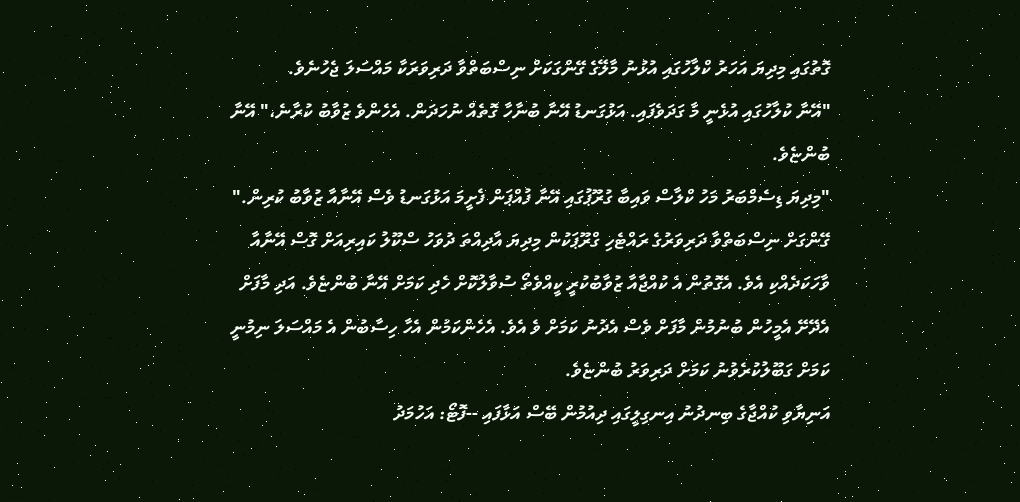ގޮތުގައި މިދިޔަ އަހަރު ކްލާހުގައި އުޅުނު މާލޭގެ ގޭންގަކަށް ނިސްބަތްވާ ދަރިވަރަކާ މައްސަލަ ޖެހުނެވެ.
"އޭނާ ކުލާހުގައި އުޅެނީ މާ ގަދަވެފައި. އަޅުގަނޑު އޭނާ ބުނާހާ ގޮތެއް ނުހަދަން. އެހެންވެ ޒުވާބު ކުރާނެ،" އޭނާ ބުންޏެވެ.
"މިދިޔަ ޑިސެމްބަރު މަހު ކްލާސް ވައިބާ ގުރޫޕުގައި އޭނާ ފުއްޕަން ފެށީމަ އަޅުގަނޑު ވެސް އޭނާއާ ޒުވާބު ކުރިން."
ގޭންގަށް ނިސްބަތްވާ ދަރިވަރުގެ ރައްޓެހި ގްރޫޕަކުން މިދިޔަ އާދިއްތަ ދުވަހު ސްކޫލު ކައިރިއަށް ގޮސް އޭނާއާ ވާހަކަދެއްކި އެވެ. އެގޮތުން އެ ކުއްޖާއާ ޒުވާބުކުރީ ކީއްވެތޯ ސުވާލުކޮށް ހެދި ކަމަށް އޭނާ ބުންޏެވެ. އަދި މާފަށް އެދޭށޭ އެމީހުން ބުނުމުން މާފަށް ވެސް އެދުނު ކަމަށް ވެ އެވެ. އެހެންކަމުން އެހާ ހިސާބުން އެ މައްސަލަ ނިމުނީ ކަމަށް ގަބޫލުކުރެވުނު ކަމަށް ދަރިވަރު ބުންޏެވެ.
އަނިޔާވި ކުއްޖާގެ ބިނދުނު އިނގިލީގައި ދިއުމުން ބޭސް އަޅާފައި --ފޮޓޯ: އަހުމަދު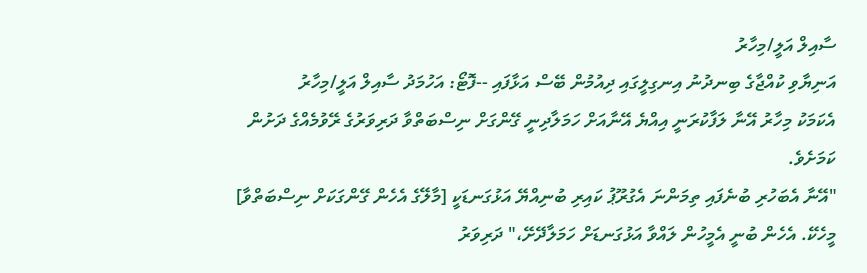ސާއިލް އަލީ/މިހާރު
އަނިޔާވި ކުއްޖާގެ ބިނދުނު އިނގިލީގައި ދިއުމުން ބޭސް އަޅާފައި --ފޮޓޯ: އަހުމަދު ސާއިލް އަލީ/މިހާރު
އެކަމަކު މިހާރު އޭނާ ލަފާކުރަނީ އިއްޔެ އޭނާއަށް ހަމަލާދިނީ ގޭންގަށް ނިސްބަތްވާ ދަރިވަރުގެ ރޭވުމެއްގެ ދަށުން ކަމަށެވެ.
"އޭނާ އެބަހުރި ބުނެފައި ތިމަންނަ އެގުރޫޕު ކައިރި ބުނިއްޔޭ އަޅުގަނޑަކީ [މާލޭގެ އެހެން ގޭންގަކަށް ނިސްބަތްވާ] މީހެކޭ. އެހެން ބުނީ އެމީހުން ލައްވާ އަޅުގަނޑަށް ހަމަލާދޭށޭ،" ދަރިވަރު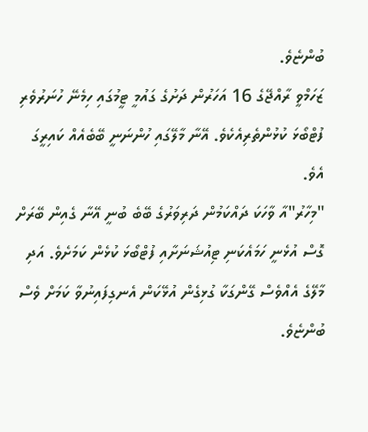ބުންޏެވެ.
ޒަހަމްވީ ރާއްޖޭގެ 16 އަހަރުން ދަށުގެ ގައުމީ ޓީމުގައި ހިމެނޭ ހުނަރުވެރި ފުޓްބޯޅަ ކުޅުންތެރިއެކެވެ. އޭނާ މާލޭގައި ހުންނަނީ ބޭބެއެއް ކައިރީގަ އެވެ.
"މިހާރު"އާ ވާހަކަ ދައްކަމުން ދަރިވަރުގެ ބޭބެ ބުނީ އޭނާ ގެއިން ބޭރަށް ގޮސް އުޅެނީ ހަމައެކަނި ޓިއުޝަނަށާއި ފުޓްބޯޅަ ކުޅެން ކަމަށެވެ. އަދި މާލޭގެ އެއްވެސް ގޭންގަކާ ގުޅިގެން އުޅޭކަން އެނގިފައިނުވާ ކަމަށް ވެސް ބުންޏެވެ.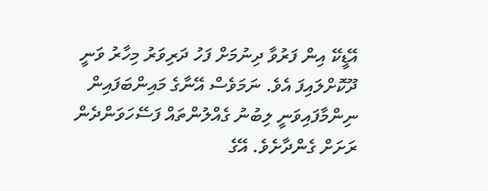އޭޑީކޭ އިން ފަރުވާ ދިނުމަށް ފަހު ދަރިވަރު މިހާރު ވަނީ ދޫކޮށްލައިފަ އެވެ. ނަމަވެސް އޭނާގެ މައިންބަފައިން ނިންމާފައިވަނީ ލިބުނު ގެއްލުންތައް ފަސޭހަވަންދެން ރަށަށް ގެންދާށެވެ. އޭގެ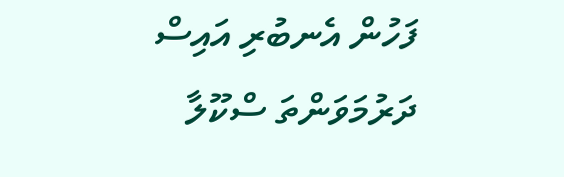ފަހުން އެނބުރި އައިސް ދަރުމަވަންތަ ސްކޫލާ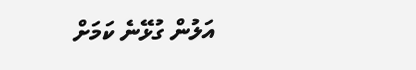އަލުން ގުޅޭނެ ކަމަށް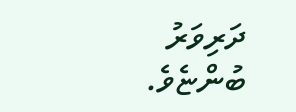ދަރިވަރު ބުންޏެވެ.